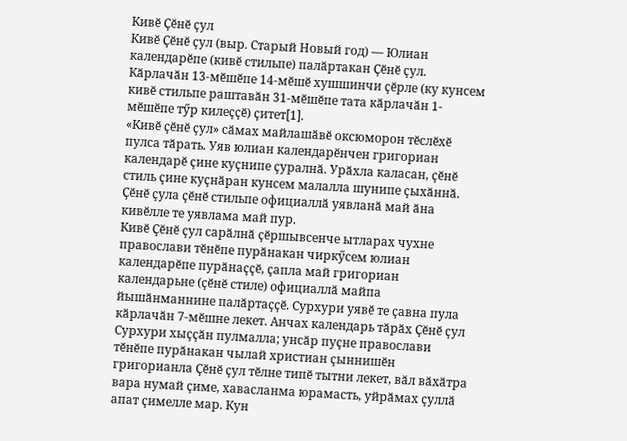Кивӗ Ҫӗнӗ ҫул
Кивӗ Ҫӗнӗ ҫул (выр. Старый Новый год) — Юлиан календарӗпе (кивӗ стильпе) палӑртакан Ҫӗнӗ ҫул. Кӑрлачӑн 13-мӗшӗпе 14-мӗшӗ хушшинчи ҫӗрле (ку кунсем кивӗ стильпе раштавӑн 31-мӗшӗпе тата кӑрлачӑн 1-мӗшӗпе тӳр килеҫҫӗ) ҫитет[1].
«Кивӗ ҫӗнӗ ҫул» сӑмах майлашӑвӗ оксюморон тӗслӗхӗ пулса тӑрать. Уяв юлиан календарӗнчен григориан календарӗ ҫине куҫнипе ҫуралнӑ. Урӑхла каласан, ҫӗнӗ стиль ҫине куҫнӑран кунсем малалла шунипе ҫыхӑннӑ. Ҫӗнӗ ҫула ҫӗнӗ стильпе официаллӑ уявланӑ май ӑна кивӗлле те уявлама май пур.
Кивӗ Ҫӗнӗ ҫул сарӑлнӑ ҫӗршывсенче ытларах чухне православи тӗнӗпе пурӑнакан чиркӳсем юлиан календарӗпе пурӑнаҫҫӗ, ҫапла май григориан календарьне (ҫӗнӗ стиле) официаллӑ майпа йышӑнманнине палӑртаҫҫӗ. Сурхури уявӗ те ҫавна пула кӑрлачӑн 7-мӗшне лекет. Анчах календарь тӑрӑх Ҫӗнӗ ҫул Сурхури хыҫҫӑн пулмалла; унсӑр пуҫне православи тӗнӗпе пурӑнакан чылай христиан ҫыннишӗн григорианла Ҫӗнӗ ҫул тӗлне типӗ тытни лекет, вӑл вӑхӑтра вара нумай ҫиме, хавасланма юрамасть, уйрӑмах ҫуллӑ апат ҫимелле мар. Кун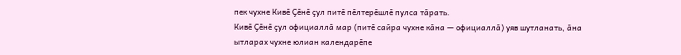пек чухне Кивӗ Ҫӗнӗ ҫул питӗ пӗлтерӗшлӗ пулса тӑрать.
Кивӗ Ҫӗнӗ ҫул официаллӑ мар (питӗ сайра чухне кӑна — официаллӑ) уяв шутланать, ӑна ытларах чухне юлиан календарӗпе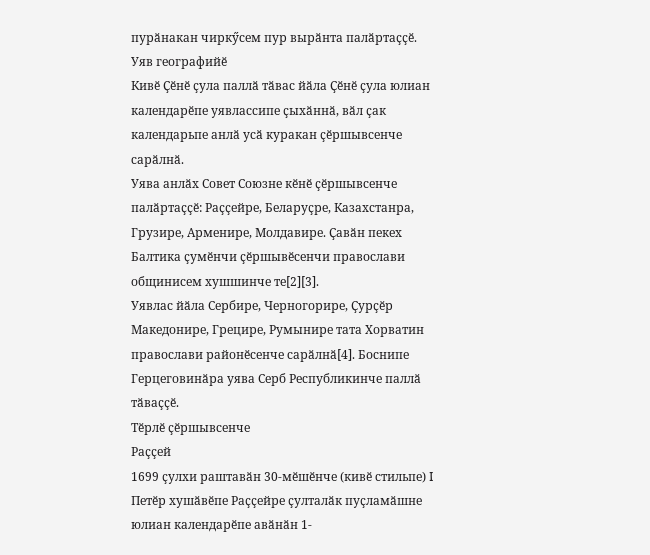пурӑнакан чиркӳсем пур вырӑнта палӑртаҫҫӗ.
Уяв географийӗ
Кивӗ Ҫӗнӗ ҫула паллӑ тӑвас йӑла Ҫӗнӗ ҫула юлиан календарӗпе уявлассипе ҫыхӑннӑ, вӑл ҫак календарьпе анлӑ усӑ куракан ҫӗршывсенче сарӑлнӑ.
Уява анлӑх Совет Союзне кӗнӗ ҫӗршывсенче палӑртаҫҫӗ: Раҫҫейре, Беларуҫре, Казахстанра, Грузире, Арменире, Молдавире. Ҫавӑн пекех Балтика ҫумӗнчи ҫӗршывӗсенчи православи общинисем хушшинче те[2][3].
Уявлас йӑла Сербире, Черногорире, Ҫурҫӗр Македонире, Грецире, Румынире тата Хорватин православи районӗсенче сарӑлнӑ[4]. Боснипе Герцеговинӑра уява Серб Республикинче паллӑ тӑваҫҫӗ.
Тӗрлӗ ҫӗршывсенче
Раҫҫей
1699 ҫулхи раштавӑн 30-мӗшӗнче (кивӗ стильпе) I Петӗр хушӑвӗпе Раҫҫейре ҫулталӑк пуҫламӑшне юлиан календарӗпе авӑнӑн 1-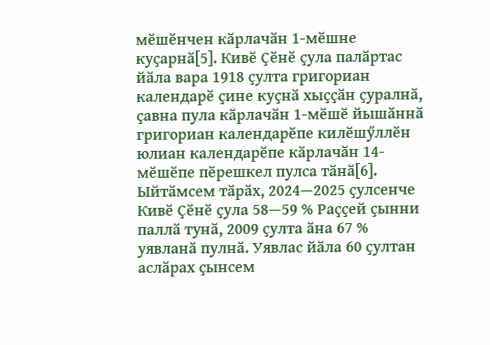мӗшӗнчен кӑрлачӑн 1-мӗшне куҫарнӑ[5]. Кивӗ Ҫӗнӗ ҫула палӑртас йӑла вара 1918 ҫулта григориан календарӗ ҫине куҫнӑ хыҫҫӑн ҫуралнӑ, ҫавна пула кӑрлачӑн 1-мӗшӗ йышӑннӑ григориан календарӗпе килӗшӳллӗн юлиан календарӗпе кӑрлачӑн 14-мӗшӗпе пӗрешкел пулса тӑнӑ[6].
Ыйтӑмсем тӑрӑх, 2024—2025 ҫулсенче Кивӗ Ҫӗнӗ ҫула 58—59 % Раҫҫей ҫынни паллӑ тунӑ, 2009 ҫулта ӑна 67 % уявланӑ пулнӑ. Уявлас йӑла 60 ҫултан аслӑрах ҫынсем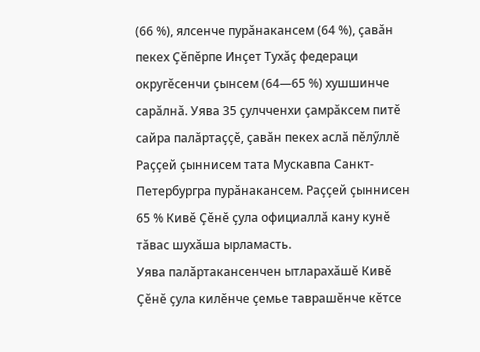(66 %), ялсенче пурӑнакансем (64 %), ҫавӑн пекех Ҫӗпӗрпе Инҫет Тухӑҫ федераци округӗсенчи ҫынсем (64—65 %) хушшинче сарӑлнӑ. Уява 35 ҫулчченхи ҫамрӑксем питӗ сайра палӑртаҫҫӗ, ҫавӑн пекех аслӑ пӗлӳллӗ Раҫҫей ҫыннисем тата Мускавпа Санкт-Петербургра пурӑнакансем. Раҫҫей ҫыннисен 65 % Кивӗ Ҫӗнӗ ҫула официаллӑ кану кунӗ тӑвас шухӑша ырламасть.
Уява палӑртакансенчен ытларахӑшӗ Кивӗ Ҫӗнӗ ҫула килӗнче ҫемье таврашӗнче кӗтсе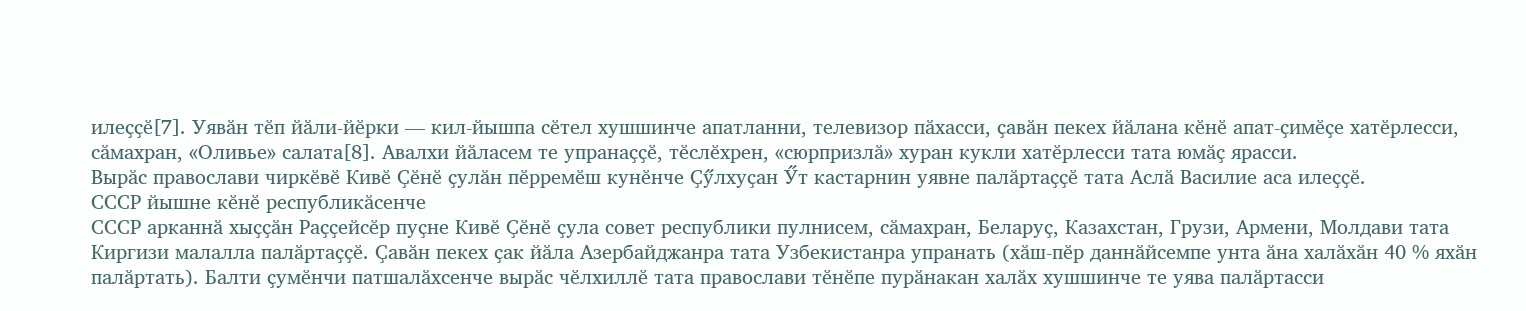илеҫҫӗ[7]. Уявӑн тӗп йӑли-йӗрки — кил-йышпа сӗтел хушшинче апатланни, телевизор пӑхасси, ҫавӑн пекех йӑлана кӗнӗ апат-ҫимӗҫе хатӗрлесси, сӑмахран, «Оливье» салата[8]. Авалхи йӑласем те упранаҫҫӗ, тӗслӗхрен, «сюрпризлӑ» хуран кукли хатӗрлесси тата юмӑҫ ярасси.
Вырӑс православи чиркӗвӗ Кивӗ Ҫӗнӗ ҫулӑн пӗрремӗш кунӗнче Ҫӳлхуҫан Ӳт кастарнин уявне палӑртаҫҫӗ тата Аслӑ Василие аса илеҫҫӗ.
СССР йышне кӗнӗ республикӑсенче
СССР арканнӑ хыҫҫӑн Раҫҫейсӗр пуҫне Кивӗ Ҫӗнӗ ҫула совет республики пулнисем, сӑмахран, Беларуҫ, Казахстан, Грузи, Армени, Молдави тата Киргизи малалла палӑртаҫҫӗ. Ҫавӑн пекех ҫак йӑла Азербайджанра тата Узбекистанра упранать (хӑш-пӗр даннӑйсемпе унта ӑна халӑхӑн 40 % яхӑн палӑртать). Балти ҫумӗнчи патшалӑхсенче вырӑс чӗлхиллӗ тата православи тӗнӗпе пурӑнакан халӑх хушшинче те уява палӑртасси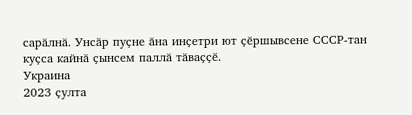сарӑлнӑ. Унсӑр пуҫне ӑна инҫетри ют ҫӗршывсене СССР-тан куҫса кайнӑ ҫынсем паллӑ тӑваҫҫӗ.
Украина
2023 ҫулта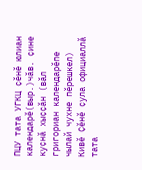ПЦУ тата УГКЦ ҫӗнӗ юлиан календарӗ(выр.)чăв. ҫине куҫнӑ хыҫҫӑн (вӑл григориан календарӗпе чылай чухне пӗрешкел) Кивӗ Ҫӗнӗ ҫула официаллӑ тата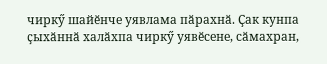чиркӳ шайӗнче уявлама пӑрахнӑ. Ҫак кунпа ҫыхӑннӑ халӑхпа чиркӳ уявӗсене, сӑмахран,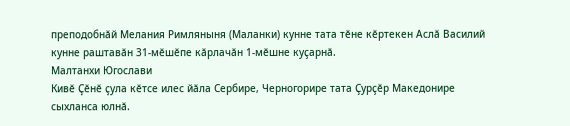преподобнӑй Мелания Римляныня (Маланки) кунне тата тӗне кӗртекен Аслӑ Василий кунне раштавӑн 31-мӗшӗпе кӑрлачӑн 1-мӗшне куҫарнӑ.
Малтанхи Югослави
Кивӗ Ҫӗнӗ ҫула кӗтсе илес йӑла Сербире, Черногорире тата Ҫурҫӗр Македонире сыхланса юлнӑ.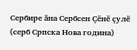Сербире ӑна Сербсен Ҫӗнӗ ҫулӗ (серб Српска Нова година)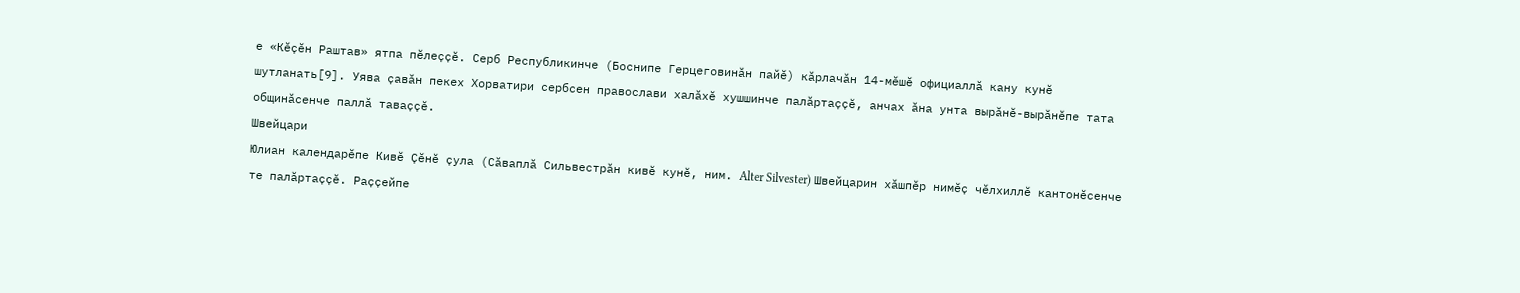е «Кӗҫӗн Раштав» ятпа пӗлеҫҫӗ. Серб Республикинче (Боснипе Герцеговинӑн пайӗ) кӑрлачӑн 14-мӗшӗ официаллӑ кану кунӗ шутланать[9]. Уява ҫавӑн пекех Хорватири сербсен православи халӑхӗ хушшинче палӑртаҫҫӗ, анчах ӑна унта вырӑнӗ-вырӑнӗпе тата общинӑсенче паллӑ таваҫҫӗ.
Швейцари
Юлиан календарӗпе Кивӗ Ҫӗнӗ ҫула (Сӑваплӑ Сильвестрӑн кивӗ кунӗ, ним. Alter Silvester) Швейцарин хӑшпӗр нимӗҫ чӗлхиллӗ кантонӗсенче те палӑртаҫҫӗ. Раҫҫейпе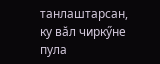танлаштарсан, ку вӑл чиркӳне пула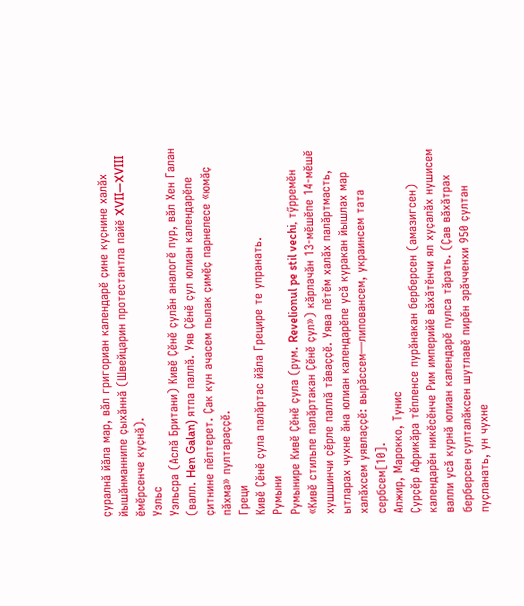ҫуралнӑ йӑла мар, вӑл григориан календарӗ ҫине куҫнине халӑх йышӑнманнипе ҫыхӑннӑ (Швейцарин протестантла пайӗ XVII—XVIII ӗмӗрсенче куҫнӑ).
Уэльс
Уэльсра (Аслӑ Британи) Кивӗ Ҫӗнӗ ҫулӑн аналогӗ пур, вӑл Хен Галан (валл. Hen Galan) ятпа паллӑ. Уяв Ҫӗнӗ ҫул юлиан календарӗпе ҫитнине пӗлтерет. Ҫак кун ачасем пылак ҫимӗҫ парнелесе «юмӑҫ пӑхма» пултараҫҫӗ.
Греци
Кивӗ Ҫӗнӗ ҫула палӑртас йӑла Грецире те упранать.
Румыни
Румынире Кивӗ Ҫӗнӗ ҫула (рум. Revelionul pe stil vechi, тӳрремӗн «Кивӗ стильпе палӑртакан Ҫӗнӗ ҫул») кӑрлачӑн 13-мӗшӗпе 14-мӗшӗ хушшинчи ҫӗрле паллӑ тӑваҫҫӗ. Уява пӗтӗм халӑх палӑртмасть, ытларах чухне ӑна юлиан календарӗпе усӑ куракан йышлах мар халӑхсем уявлаҫҫӗ: вырӑссем—липовансем, украинсем тата сербсем[10].
Алжир, Марокко, Тунис
Ҫурҫӗр Африкӑра тӗпленсе пурӑнакан берберсен (амазигсен) календарӗн никӗсӗнче Рим империйӗ вӑхӑтӗнчи ял хуҫалӑх нушисем валли усӑ курнӑ юлиан календарӗ пулса тӑрать. (Ҫав вӑхӑтрах берберсен ҫулталӑксен шутлавӗ пирӗн эрӑчченхи 950 ҫултан пуҫланать, ун чухне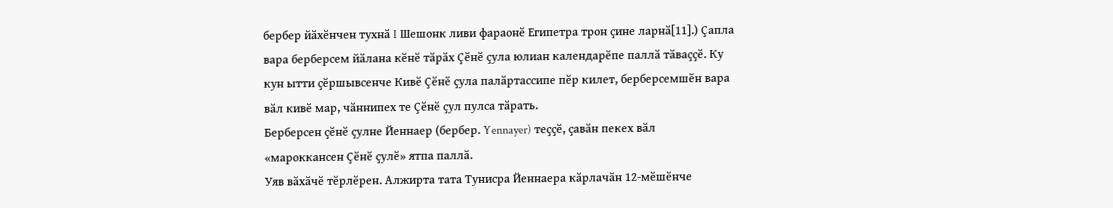бербер йӑхӗнчен тухнӑ I Шешонк ливи фараонӗ Египетра трон ҫине ларнӑ[11].) Ҫапла вара берберсем йӑлана кӗнӗ тӑрӑх Ҫӗнӗ ҫула юлиан календарӗпе паллӑ тӑваҫҫӗ. Ку кун ытти ҫӗршывсенче Кивӗ Ҫӗнӗ ҫула палӑртассипе пӗр килет, берберсемшӗн вара вӑл кивӗ мар, чӑннипех те Ҫӗнӗ ҫул пулса тӑрать.
Берберсен ҫӗнӗ ҫулне Йеннаер (бербер. Yennayer) теҫҫӗ, ҫавӑн пекех вӑл «мароккансен Ҫӗнӗ ҫулӗ» ятпа паллӑ.
Уяв вӑхӑчӗ тӗрлӗрен. Алжирта тата Тунисра Йеннаера кӑрлачӑн 12-мӗшӗнче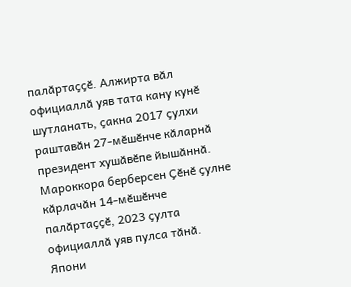палӑртаҫҫӗ. Алжирта вӑл официаллӑ уяв тата кану кунӗ шутланать, ҫакна 2017 ҫулхи раштавӑн 27-мӗшӗнче кӑларнӑ президент хушӑвӗпе йышӑннӑ. Мароккора берберсен Ҫӗнӗ ҫулне кӑрлачӑн 14-мӗшӗнче палӑртаҫҫӗ, 2023 ҫулта официаллӑ уяв пулса тӑнӑ.
Япони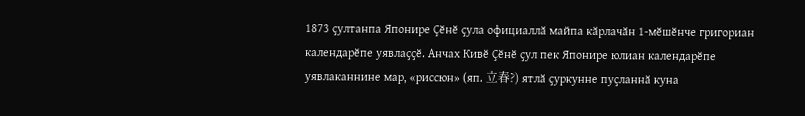1873 ҫултанпа Японире Ҫӗнӗ ҫула официаллӑ майпа кӑрлачӑн 1-мӗшӗнче григориан календарӗпе уявлаҫҫӗ. Анчах Кивӗ Ҫӗнӗ ҫул пек Японире юлиан календарӗпе уявлаканнине мар, «риссюн» (яп. 立春?) ятлӑ ҫуркунне пуҫланнӑ куна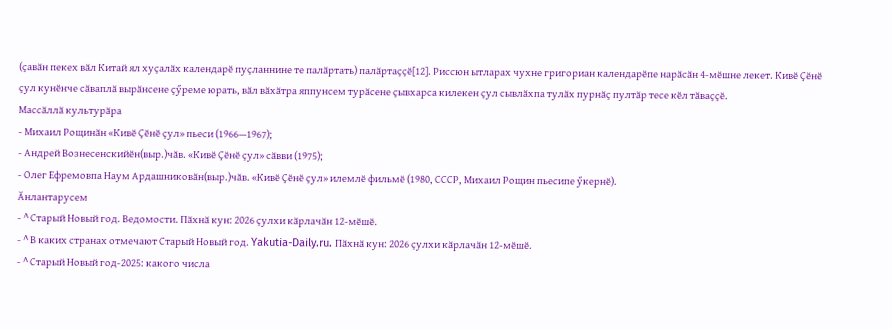(ҫавӑн пекех вӑл Китай ял хуҫалӑх календарӗ пуҫланнине те палӑртать) палӑртаҫҫӗ[12]. Риссюн ытларах чухне григориан календарӗпе нарӑсӑн 4-мӗшне лекет. Кивӗ Ҫӗнӗ ҫул кунӗнче сӑваплӑ вырӑнсене ҫӳреме юрать, вӑл вӑхӑтра яппунсем турӑсене ҫывхарса килекен ҫул сывлӑхпа тулӑх пурнӑҫ пултӑр тесе кӗл тӑваҫҫӗ.
Массӑллӑ культурӑра
- Михаил Рощинӑн «Кивӗ Ҫӗнӗ ҫул» пьеси (1966—1967);
- Андрей Вознесенскийӗн(выр.)чăв. «Кивӗ Ҫӗнӗ ҫул» сӑвви (1975);
- Олег Ефремовпа Наум Ардашниковӑн(выр.)чăв. «Кивӗ Ҫӗнӗ ҫул» илемлӗ фильмӗ (1980, СССР, Михаил Рощин пьесипе ӳкернӗ).
Ӑнлантарусем
- ^ Старый Новый год. Ведомости. Пӑхнӑ кун: 2026 ҫулхи кӑрлачӑн 12-мӗшӗ.
- ^ В каких странах отмечают Старый Новый год. Yakutia-Daily.ru. Пӑхнӑ кун: 2026 ҫулхи кӑрлачӑн 12-мӗшӗ.
- ^ Старый Новый год-2025: какого числа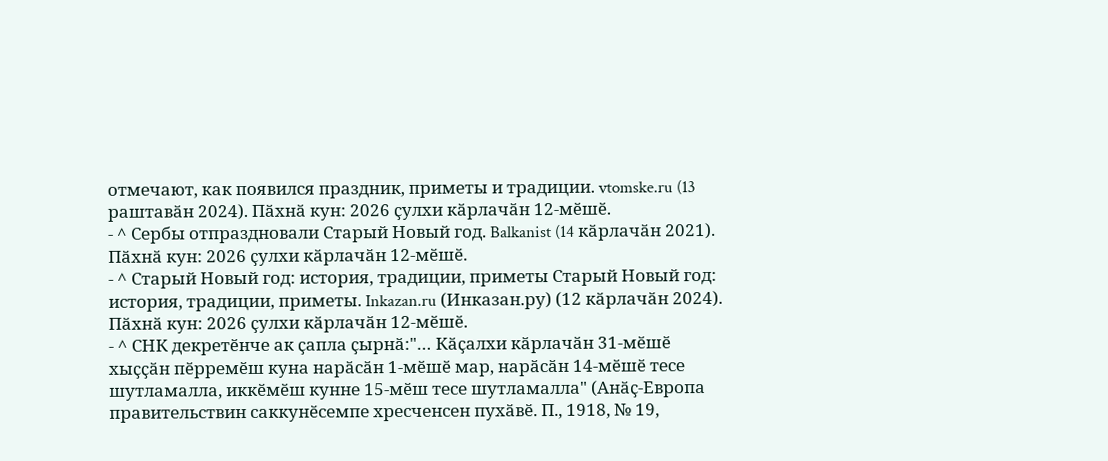отмечают, как появился праздник, приметы и традиции. vtomske.ru (13 раштавӑн 2024). Пӑхнӑ кун: 2026 ҫулхи кӑрлачӑн 12-мӗшӗ.
- ^ Сербы отпраздновали Старый Новый год. Balkanist (14 кӑрлачӑн 2021). Пӑхнӑ кун: 2026 ҫулхи кӑрлачӑн 12-мӗшӗ.
- ^ Старый Новый год: история, традиции, приметы Старый Новый год: история, традиции, приметы. Inkazan.ru (Инказан.ру) (12 кӑрлачӑн 2024). Пӑхнӑ кун: 2026 ҫулхи кӑрлачӑн 12-мӗшӗ.
- ^ СНК декретӗнче ак ҫапла ҫырнӑ:"… Кӑҫалхи кӑрлачӑн 31-мӗшӗ хыҫҫӑн пӗрремӗш куна нарӑсӑн 1-мӗшӗ мар, нарӑсӑн 14-мӗшӗ тесе шутламалла, иккӗмӗш кунне 15-мӗш тесе шутламалла" (Анӑҫ-Европа правительствин саккунӗсемпе хресченсен пухӑвӗ. П., 1918, № 19,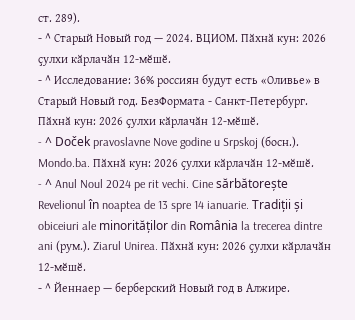ст. 289).
- ^ Старый Новый год — 2024. ВЦИОМ. Пӑхнӑ кун: 2026 ҫулхи кӑрлачӑн 12-мӗшӗ.
- ^ Исследование: 36% россиян будут есть «Оливье» в Старый Новый год. БезФормата - Санкт-Петербург. Пӑхнӑ кун: 2026 ҫулхи кӑрлачӑн 12-мӗшӗ.
- ^ Doček pravoslavne Nove godine u Srpskoj (босн.). Mondo.ba. Пӑхнӑ кун: 2026 ҫулхи кӑрлачӑн 12-мӗшӗ.
- ^ Anul Noul 2024 pe rit vechi. Cine sărbătorește Revelionul în noaptea de 13 spre 14 ianuarie. Tradiții și obiceiuri ale minorităților din România la trecerea dintre ani (рум.). Ziarul Unirea. Пӑхнӑ кун: 2026 ҫулхи кӑрлачӑн 12-мӗшӗ.
- ^ Йеннаер — берберский Новый год в Алжире.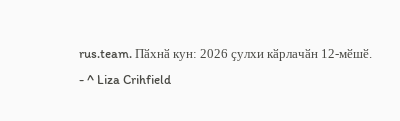rus.team. Пӑхнӑ кун: 2026 ҫулхи кӑрлачӑн 12-мӗшӗ.
- ^ Liza Crihfield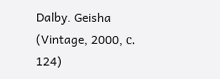Dalby. Geisha (Vintage, 2000, с. 124)